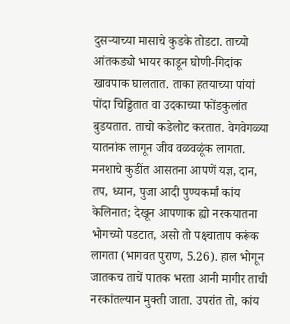दुसऱ्याच्या मासाचे कुडके तोडटा. ताच्यो आंतकड्यो भायर काडून घोणी-गिदांक खावपाक घालतात. ताका हतयाच्या पांयां पोंदा चिड्डितात वा उदकाच्या फोंडकुलांत बुडयतात. ताचो कडेलोट करतात. वेगवेगळ्या यातनांक लागून जीव वळवळूंक लागता. मनशाचे कुडींत आसतना आपणें यज्ञ, दान, तप, ध्यान, पुजा आदी पुण्यकर्मां कांय केलिनात; देखून आपणाक ह्यो नरकयातना भोगच्यो पडटात, असो तो पक्ष्चाताप करूंक लागता (भागवत पुराण, 5.26). हाल भोगून जातकच ताचें पातक भरता आनी मागीर ताची नरकांतल्यान मुक्ती जाता. उपरांत तो, कांय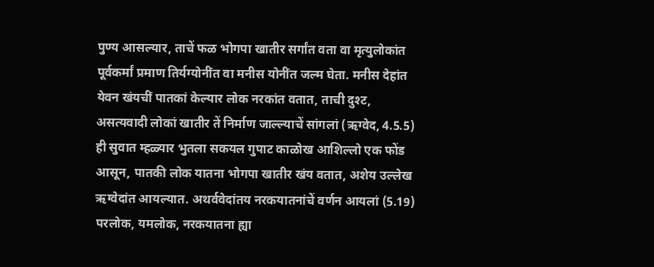पुण्य आसल्यार, ताचें फळ भोगपा खातीर सर्गांत वता वा मृत्युलोकांत पूर्वकर्मां प्रमाण तिर्यग्योनींत वा मनीस योनींत जल्म घेता. मनीस देहांत येवन खंयचीं पातकां केल्यार लोक नरकांत वतात, ताची दुश्ट, असत्यवादी लोकां खातीर तें निर्माण जाल्ल्याचें सांगलां (ऋग्वेद, 4.5.5) ही सुवात म्हळ्यार भुतला सकयल गुपाट काळोख आशिल्लो एक फोंड आसून, पातकी लोक यातना भोगपा खातीर खंय वतात, अशेय उल्लेख ऋग्वेदांत आयल्यात. अथर्ववेदांतय नरकयातनांचें वर्णन आयलां (5.19) परलोक, यमलोक, नरकयातना ह्या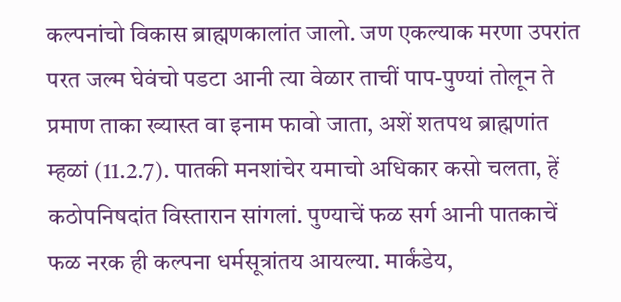कल्पनांचो विकास ब्राह्मणकालांत जालो. जण एकल्याक मरणा उपरांत परत जल्म घेवंचो पडटा आनी त्या वेळार ताचीं पाप-पुण्यां तोलून ते प्रमाण ताका ख्यास्त वा इनाम फावो जाता, अशें शतपथ ब्राह्मणांत म्हळां (11.2.7). पातकी मनशांचेर यमाचो अधिकार कसो चलता, हें कठोपनिषदांत विस्तारान सांगलां. पुण्याचें फळ सर्ग आनी पातकाचें फळ नरक ही कल्पना धर्मसूत्रांतय आयल्या. मार्कंडेय,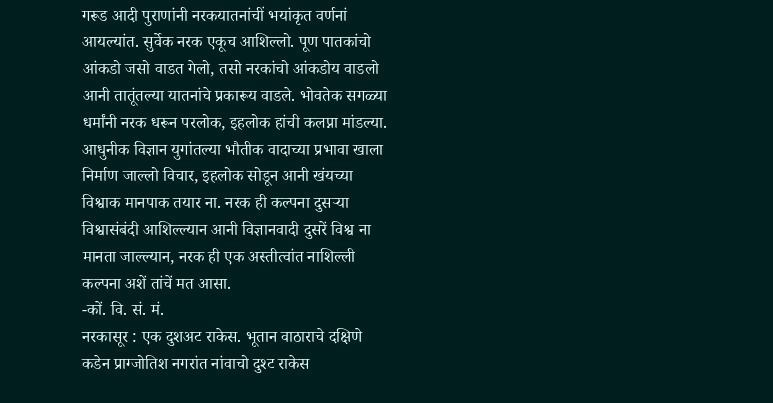गरूड आदी पुराणांनी नरकयातनांचीं भयांकृत वर्णनां आयल्यांत. सुर्वेक नरक एकूच आशिल्लो. पूण पातकांचो आंकडो जसो वाडत गेलो, तसो नरकांचो आंकडोय वाडलो आनी तातूंतल्या यातनांचे प्रकारूय वाडले. भोवतेक सगळ्या धर्मांनी नरक धरून परलोक, इहलोक हांची कलप्ना मांडल्या. आधुनीक विज्ञान युगांतल्या भौतीक वादाच्या प्रभावा खाला निर्माण जाल्लो विचार, इहलोक सोडून आनी खंयच्या विश्वाक मानपाक तयार ना. नरक ही कल्पना दुसऱ्या विश्वासंबंदी आशिल्ल्यान आनी विज्ञानवादी दुसरें विश्व ना मानता जाल्ल्यान, नरक ही एक अस्तीत्वांत नाशिल्ली कल्पना अशें तांचें मत आसा.
-कों. वि. सं. मं.
नरकासूर : एक दुशअट राकेस. भूतान वाठाराचे दक्षिणे कडेन प्राग्जोतिश नगरांत नांवाचो दुश्ट राकेस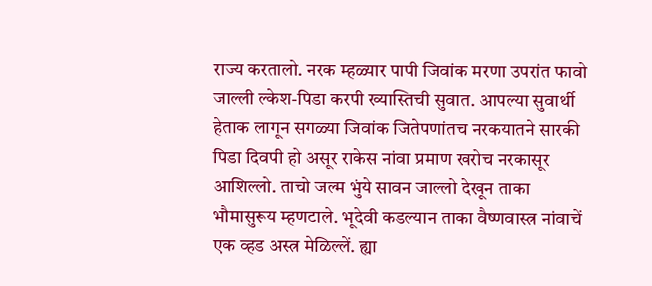राज्य करतालो. नरक म्हळ्यार पापी जिवांक मरणा उपरांत फावो जाल्ली ल्केश-पिडा करपी ख्यास्तिची सुवात. आपल्या सुवार्थी हेताक लागून सगळ्या जिवांक जितेपणांतच नरकयातने सारकी पिडा दिवपी हो असूर राकेस नांवा प्रमाण खरोच नरकासूर आशिल्लो. ताचो जल्म भुंये सावन जाल्लो देखून ताका भौमासुरूय म्हणटाले. भूदेवी कडल्यान ताका वैष्णवास्त्र नांवाचें एक व्हड अस्त्र मेळिल्लें. ह्या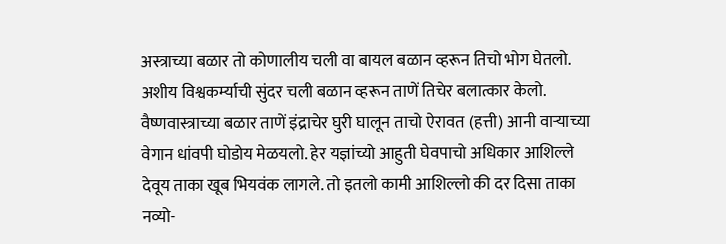अस्त्राच्या बळार तो कोणालीय चली वा बायल बळान व्हरून तिचो भोग घेतलो. अशीय विश्वकर्म्याची सुंदर चली बळान व्हरून ताणें तिचेर बलात्कार केलो. वैष्णवास्त्राच्या बळार ताणें इंद्राचेर घुरी घालून ताचो ऐरावत (हत्ती) आनी वाऱ्याच्या वेगान धांवपी घोडोय मेळयलो. हेर यज्ञांच्यो आहुती घेवपाचो अधिकार आशिल्ले देवूय ताका खूब भियवंक लागले. तो इतलो कामी आशिल्लो की दर दिसा ताका नव्यो-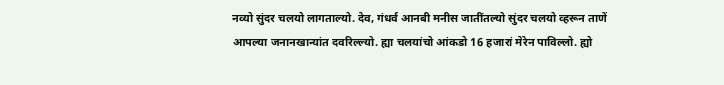नव्यो सुंदर चलयो लागताल्यो. देव, गंधर्व आनबी मनीस जातींतल्यो सुंदर चलयो व्हरून ताणें आपल्या जनानखान्यांत दवरिल्ल्यो. ह्या चलयांचो आंकडो 16 हजारां मेरेन पाविल्लो. ह्यो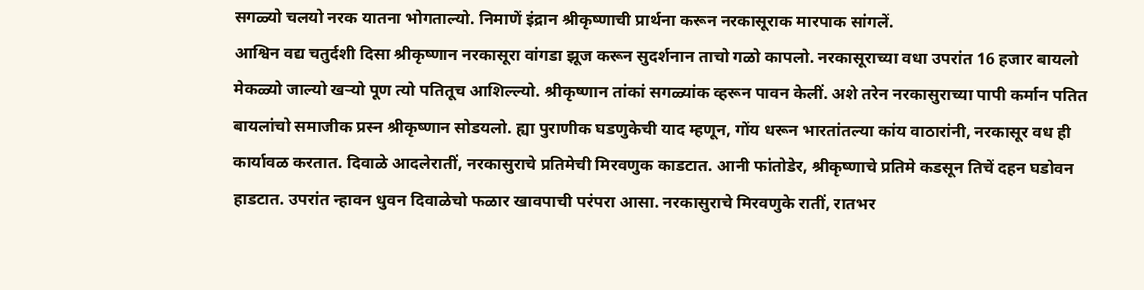सगळ्यो चलयो नरक यातना भोगताल्यो. निमाणें इंद्रान श्रीकृष्णाची प्रार्थना करून नरकासूराक मारपाक सांगलें.
आश्विन वद्य चतुर्दशी दिसा श्रीकृष्णान नरकासूरा वांगडा झूज करून सुदर्शनान ताचो गळो कापलो. नरकासूराच्या वधा उपरांत 16 हजार बायलो मेकळ्यो जाल्यो खऱ्यो पूण त्यो पतितूच आशिल्ल्यो. श्रीकृष्णान तांकां सगळ्यांक व्हरून पावन केलीं. अशे तरेन नरकासुराच्या पापी कर्मान पतित बायलांचो समाजीक प्रस्न श्रीकृष्णान सोडयलो. ह्या पुराणीक घडणुकेची याद म्हणून, गोंय धरून भारतांतल्या कांय वाठारांनी, नरकासूर वध ही कार्यावळ करतात. दिवाळे आदलेरातीं, नरकासुराचे प्रतिमेची मिरवणुक काडटात. आनी फांतोडेर, श्रीकृष्णाचे प्रतिमे कडसून तिचें दहन घडोवन हाडटात. उपरांत न्हावन धुवन दिवाळेचो फळार खावपाची परंपरा आसा. नरकासुराचे मिरवणुके रातीं, रातभर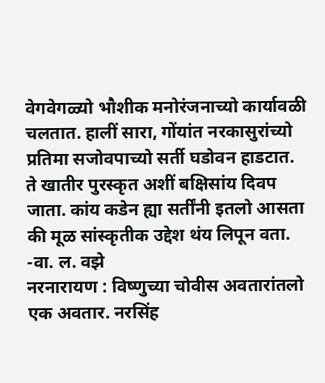वेगवेगळ्यो भौशीक मनोरंजनाच्यो कार्यावळी चलतात. हालीं सारा, गोंयांत नरकासुरांच्यो प्रतिमा सजोवपाच्यो सर्ती घडोवन हाडटात. ते खातीर पुरस्कृत अशीं बक्षिसांय दिवप जाता. कांय कडेन ह्या सर्तींनी इतलो आसता की मूळ सांस्कृतीक उद्देश थंय लिपून वता.
-वा. ल. वझे
नरनारायण : विष्णुच्या चोवीस अवतारांतलो एक अवतार. नरसिंह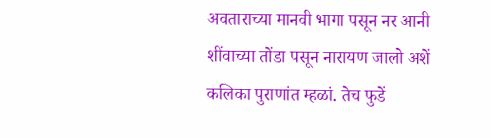अवताराच्या मानवी भागा पसून नर आनी शींवाच्या तोंडा पसून नारायण जालो अशें कलिका पुराणांत म्हळां. तेच फुडें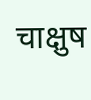चाक्षुष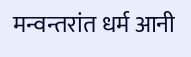मन्वन्तरांत धर्म आनी